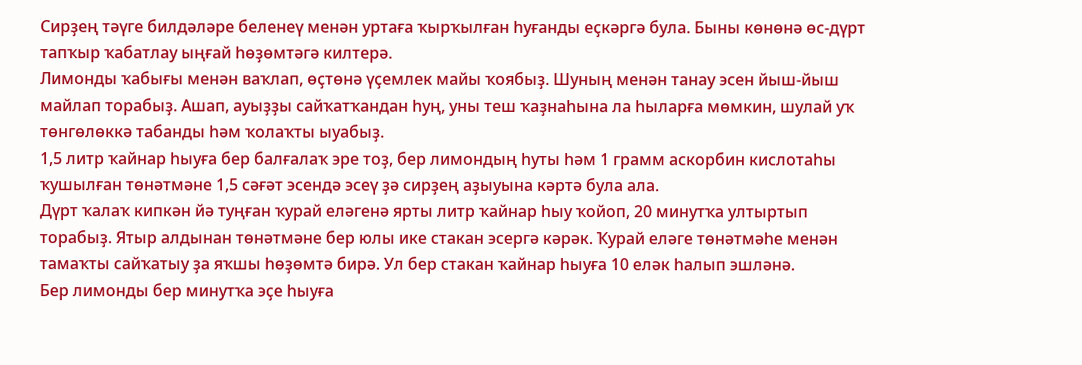Сирҙең тәүге билдәләре беленеү менән уртаға ҡырҡылған һуғанды еҫкәргә була. Быны көнөнә өс-дүрт тапҡыр ҡабатлау ыңғай һөҙөмтәгә килтерә.
Лимонды ҡабығы менән ваҡлап, өҫтөнә үҫемлек майы ҡоябыҙ. Шуның менән танау эсен йыш-йыш майлап торабыҙ. Ашап, ауыҙҙы сайҡатҡандан һуң, уны теш ҡаҙнаһына ла һыларға мөмкин, шулай уҡ төнгөлөккә табанды һәм ҡолаҡты ыуабыҙ.
1,5 литр ҡайнар һыуға бер балғалаҡ эре тоҙ, бер лимондың һуты һәм 1 грамм аскорбин кислотаһы ҡушылған төнәтмәне 1,5 сәғәт эсендә эсеү ҙә сирҙең аҙыуына кәртә була ала.
Дүрт ҡалаҡ кипкән йә туңған ҡурай еләгенә ярты литр ҡайнар һыу ҡойоп, 20 минутҡа ултыртып торабыҙ. Ятыр алдынан төнәтмәне бер юлы ике стакан эсергә кәрәк. Ҡурай еләге төнәтмәһе менән тамаҡты сайҡатыу ҙа яҡшы һөҙөмтә бирә. Ул бер стакан ҡайнар һыуға 10 еләк һалып эшләнә.
Бер лимонды бер минутҡа эҫе һыуға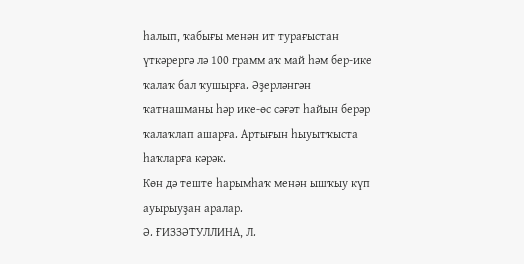һалып, ҡабығы менән ит турағыстан үткәрергә лә 100 грамм аҡ май һәм бер-ике ҡалаҡ бал ҡушырға. Әҙерләнгән ҡатнашманы һәр ике-өс сәғәт һайын берәр ҡалаҡлап ашарға. Артығын һыуытҡыста һаҡларға кәрәк.
Көн дә теште һарымһаҡ менән ышҡыу күп ауырыуҙан аралар.
Ә. ҒИЗЗӘТУЛЛИНА, Л.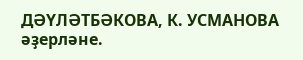ДӘҮЛӘТБӘКОВА, К. УСМАНОВА әҙерләне.